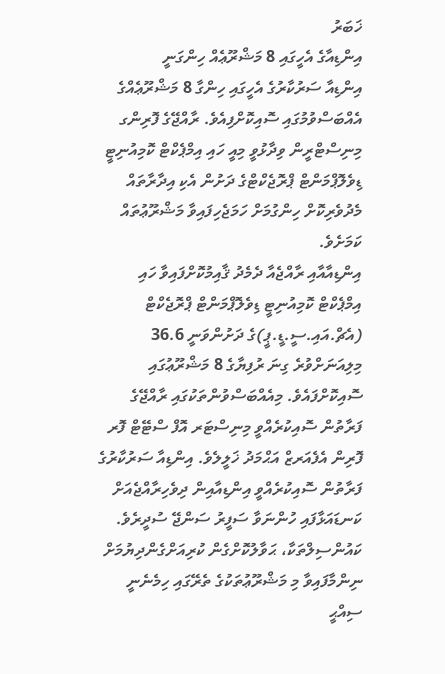ޚަބަރު
އިންޑިއާގެ އެހީގައި 8 މަޝްރޫޢެއް ހިންގަނީ
އިންޑިއާ ސަރުކާރުގެ އެހީގައި ހިންގާ 8 މަޝްރޫޢެއްގެ އެއްބަސްވުމުގައި ސޮއިކޮށްފިއެވެ. ރާއްޖޭގެ ފޮރިންގ މިނިސްޓްރީން ވިދާޅުވީ މިއީ ހައި އިމްޕެކްޓް ކޮމިއުނިޓީ ޑިވެލޮޕްމަންޓް ޕްރޮޖެކްޓްގެ ދަށުން އެކި އިދާރާތައް މެދުވެރިކޮށް ހިންގުމަށް ހަމަޖެހިފައިވާ މަޝްރޫޢުތައް ކަމަށެވެ.
އިންޑިއާއާއި ރާއްޖެއާ ދެމެދު ޤާއިމުކޮށްފައިވާ ހައި އިމްޕެކްޓް ކޮމިއުނިޓީ ޑިވެލޮޕްމަންޓް ޕްރޮޖެކްޓް (އެޗް.އައި.ސީ.ޑީ.ޕީ)ގެ ދަށުންވަނީ 36.6 މިލިއަނަށްވުރެ ގިނަ ރުފިޔާގެ 8 މަޝްރޫޢުގައި ސޮއިކޮށްފައެވެ. މިއެއްބަސްވުންތަކުގައި ރާއްޖޭގެ ފަރާތުން ސޮއިކުރެއްވީ މިނިސްޓަރ އޮފް ސްޓޭޓް ފޮރ ފޮރިން އެފެއަރޒް އަޙްމަދު ޚަލީލެވެ. އިންޑިއާ ސަރުކާރުގެ ފަރާތުން ސޮއިކުރެއްވީ އިންޑިއާއިން ދިވެހިރާއްޖެއަށް ކަނޑައަޅާފައި ހުންނަވާ ސަފީރު ސަންޖޭ ސުދީރެވެ.
ކައުންސިލްތަކާ، ޙަވާލުކޮށްގެން ކުރިއަށްގެންދިޔުމަށް ނިންމާފައިވާ މި މަޝްރޫޢުތަކުގެ ތެރޭގައި ހިމެނެނީ ސިއްޙީ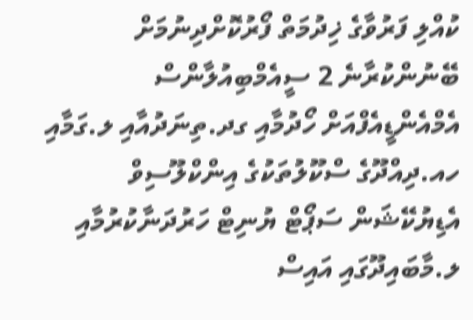ކުއްލި ފަރުވާގެ ޚިދުމަތް ފޯރުކޮށްދިނުމަށް ބޭނުންކުރާނެ 2 ސީއެމްބިއުލާންސް އެމްއެންޑީއެފްއަށް ހޯދުމާއި ގދ.ތިނަދުއާއި ލ.ގަމާއި ހއ.ދިއްދޫގެ ސްކޫލުތަކުގެ އިންކްލޫސިވް އެޑިޔުކޭޝަން ސަޕޯޓް ޔުނިޓް ހަރުދަނާކުރުމާއި ލ.މާބައިދޫގައި އައިސް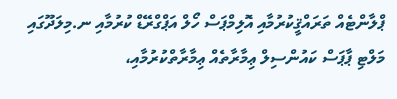ޕްލާންޓެއް ތަރައްޤީކުރުމާއި އޮލިމްޕަސް ހޯލް އަޕްގްރޭޑް ކުރުމާއި ނ.މިލަދޫގައި މަލްޓި ޕާޕަސް ކައުންސިލް ޢިމާރާތެއް ޢިމާރާތްކުރުމާއި،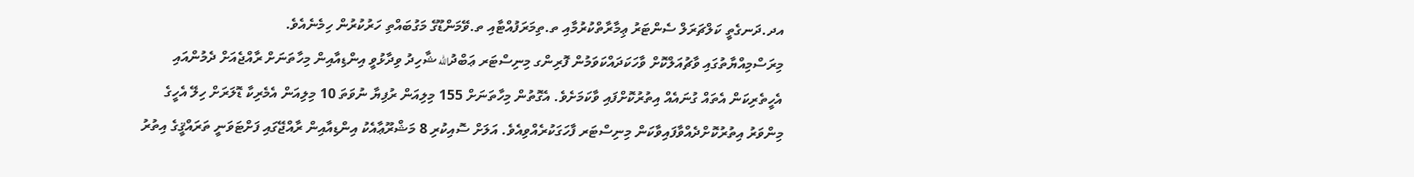އދ.ދަނގެތީ ކަލްޗަރަލް ސެންޓަރު ޢިމާރާތްކުރުމާއި ތ.ތިމަރަފުއްޓާއި ތ.ވޭމަންޑޫގެ މަގުބައްތި ހަރުކުރުން ހިމެނެއެވެ.
މިރަސްމިއްޔާތުގައި ވާޗުއަލްކޮށް ވާހަކަދައްކަވަމުން ފޮރިންގ މިނިސްޓަރ ޢަބްދުالله ޝާހިދު ވިދާޅުވީ އިންޑިއާއިން މިހާތަނަށް ރާއްޖެއަށް ދެމުންއައި އެހީތެރިކަން އެތައް ގުނައެއް އިތުރުކޮށްފައި ވާކަމަށެވެ. އެގޮތުން މިހާތަނަށް 155 މިލިއަން ރުފިޔާ ނުވަތަ 10 މިލިއަން އެމެރިކާ ޑޮލަރަށް ހިލޭ އެހީގެ މިންވަރު އިތުރުކޮށްދެއްވާފައިވާކަން މިނިސްޓަރ ފާހަގަކުރެއްވިއެވެ. އަލަށް ސޮއިކުރި 8 މަޝްރޫޢާއެކު އިންޑިއާއިން ރާއްޖޭގައި ފަށްޓަވަނީ ތަރައްޤީގެ އިތުރު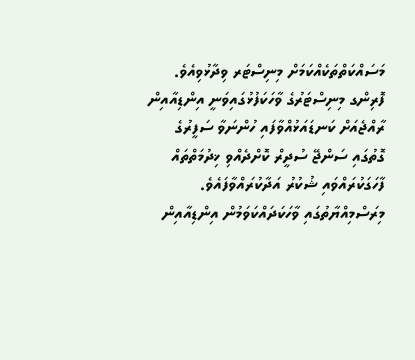މަސައްކަތްތަކެއްކަމަށް މިނިސްޓަރ ވިދާޅުވިއެވެ.
ފޮރިންގ މިނިސްޓަރުގެ ވާހަކަފުޅުގައިވަނީ އިންޑިއާއިން ރާއްޖެއަށް ކަނޑައަޅުއްވާފައި ހުންނަވާ ސަފީރުގެ ގޮތުގައި ސަންޖޭ ސުދީރް ކޮށްދެއްވި ޚިދުމަތްތައް ފާހަގަކުރައްވައި ޝުކުރު އަދާކުރައްވާފައެވެ.
މިރަސްމިއްޔާތުގައި ވާހަކަދައްކަވަމުން އިންޑިއާއިން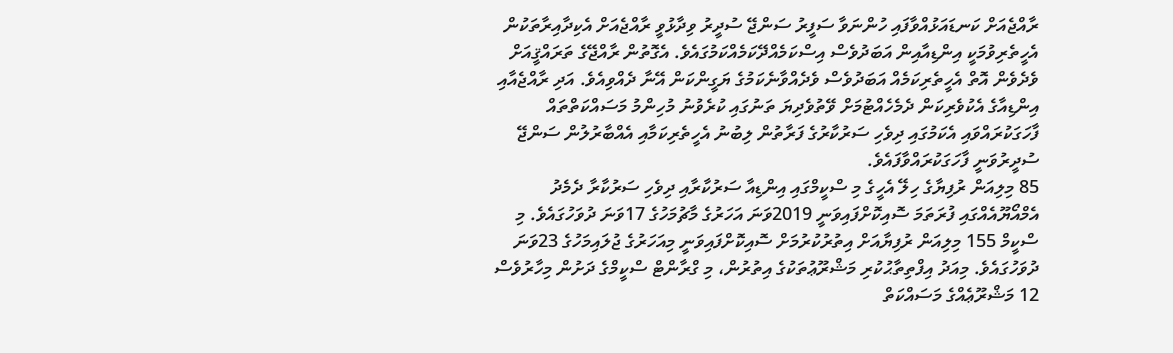ރާއްޖެއަށް ކަނޑައަޅުއްވާފައި ހުންނަވާ ސަފީރު ސަންޖޭ ސުދީރު ވިދާޅުވީ ރާއްޖެއަށް އެކިދާއިރާތަކުން އެހީތެރިވުމަކީ އިންޑިއާއިން އަބަދުވެސް އިސްކަމެއްދޭކަމެއްކަމުގައެވެ. އެގޮތުން ރާއްޖޭގެ ތަރައްޤީއަށް ވެދެވެން އޮތް އެހީތެރިކަމެއް އަބަދުވެސް ވެދެއްވާނެކަމުގެ ޔަގީންކަން އޭނާ ދެއްވިއެވެ. އަދި ރާއްޖެއާއި އިންޑިއާގެ އެކުވެރިކަން ދެމެހެއްޓުމަށް ވޭތުވެދިޔަ ތަނުގައި ކުރެވުނު މުހިންމު މަސައްކަތްތައް ފާހަގަކުރައްވައި އެކަމުގައި ދިވެހި ސަރުކާރުގެ ފަރާތުން ލިބުނު އެހީތެރިކަމާއި އެއްބާރުލުން ސަންޖޭ ސުދީރުވަނީ ފާހަގަކުރައްވާފައެވެ.
85 މިލިއަން ރުފިޔާގެ ހިލޭ އެހީގެ މި ސްކީމްގައި އިންޑިއާ ސަރުކާރާއި ދިވެހި ސަރުކާރާ ދެމެދު އެމްއޯޔޫއެއްގައި ފުރަތަމަ ސޮއިކޮށްފައިވަނީ 2019ވަނަ އަހަރުގެ މާޗުމަހުގެ 17ވަނަ ދުވަހުގައެވެ. މި ސްކީމް 155 މިލިއަން ރުފިޔާއަށް އިތުރުކުރުމަށް ސޮއިކޮށްފައިވަނީ މިއަހަރުގެ ޖުލައިމަހުގެ 23ވަނަ ދުވަހުގައެވެ. މިއަދު އިފްތިތާޙުކުރި މަޝްރޫޢުތަކުގެ އިތުރުން، މި ގްރާންޓް ސްކީމްގެ ދަށުން މިހާރުވެސް 12 މަޝްރޫޢެއްގެ މަސައްކަތް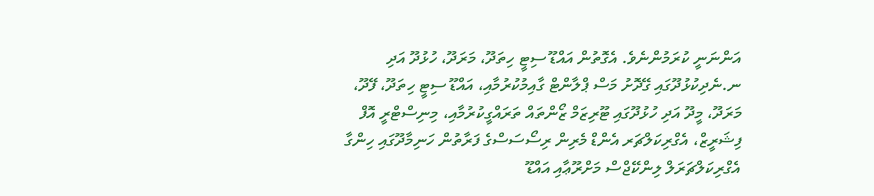އަންނަނީ ކުރަމުންނެވެ. އެގޮތުން އައްޑޫ ސިޓީ ހިތަދޫ، މަރަދޫ، ހުޅުދޫ އަދި ނ.ނެދިކުޅުދޫގައި ގޭދޮށު މަސް ޕްލާންޓް ގާއިމުކުރުމާއި، އައްޑޫ ސިޓީ ހިތަދޫ، ފޭދޫ، މަރަދޫ، މީދޫ އަދި ހުޅުދޫގައި ޓޫރިޒަމް ޒޯންތައް ތަރައްގީކުރުމާއި، މިނިސްޓްރީ އޮފް ފިޝަރީޒް، އެގްރިކަލްޗަރ އެންޑް މެރިން ރިސޯސަސްގެ ފަރާތުން ހަނިމާދޫގައި ހިންގާ އެގްރިކަލްޗަރަލް ލިންކޭޖްސް މަށްރޫޢާއި އައްޑޫ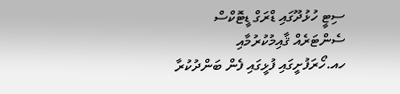ސިޓީ ހުޅުދޫގައި ޑްރަގް ޑީޓޮކްސް ސެންޓަރެއް ޤާއިމުކުރުމާއި ހއ.ހޯރަފުށީގައި ފުޅީގައި ފެން ބަންދުކުރާ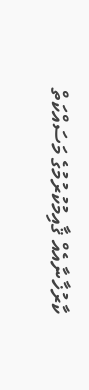ކާރުޚާނާއެއް ޤާއިމުކުރުމުގެ މަސައްކަތް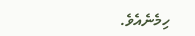ހިމެނެއެވެ.